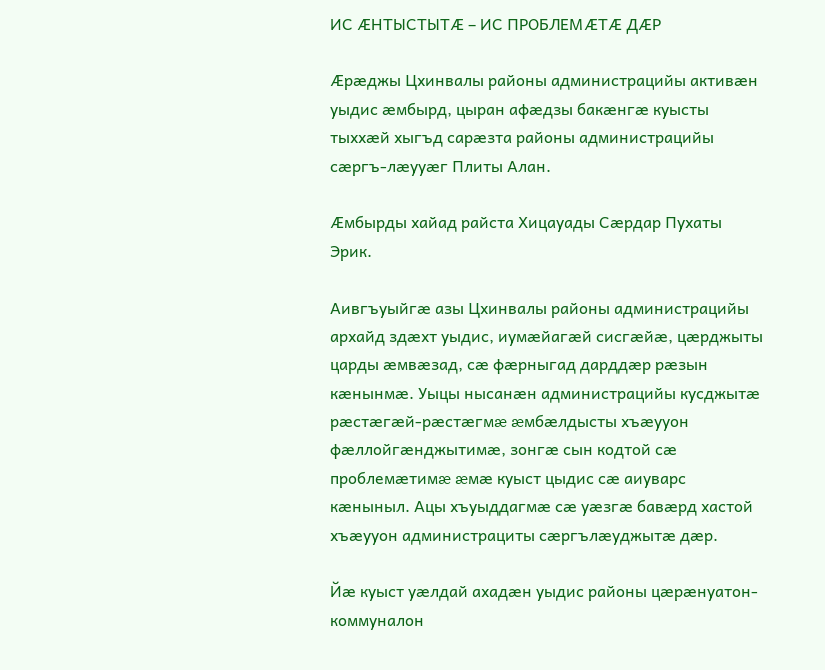ИС ÆНТЫСТЫТÆ – ИС ПРОБЛЕМÆТÆ ДÆР

Æрæджы Цхинвалы районы администрацийы активæн уыдис æмбырд, цыран афæдзы бакæнгæ куысты тыххæй хыгъд сарæзта районы администрацийы сæргъ-лæууæг Плиты Алан.

Æмбырды хайад райста Хицауады Сæрдар Пухаты Эрик.

Аивгъуыйгæ азы Цхинвалы районы администрацийы архайд здæхт уыдис, иумæйагæй сисгæйæ, цæрджыты царды æмвæзад, сæ фæрныгад дарддæр рæзын кæнынмæ. Уыцы нысанæн администрацийы кусджытæ рæстæгæй-рæстæгмæ æмбæлдысты хъæууон фæллойгæнджытимæ, зонгæ сын кодтой сæ проблемæтимæ æмæ куыст цыдис сæ аиуварс кæныныл. Ацы хъуыддагмæ сæ уæзгæ бавæрд хастой хъæууон администрациты сæргълæуджытæ дæр.

Йæ куыст уæлдай ахадæн уыдис районы цæрæнуатон-коммуналон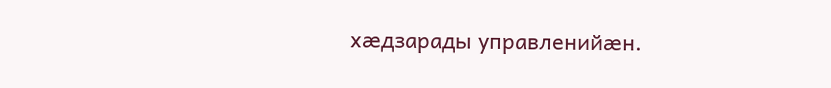хæдзарады управленийæн.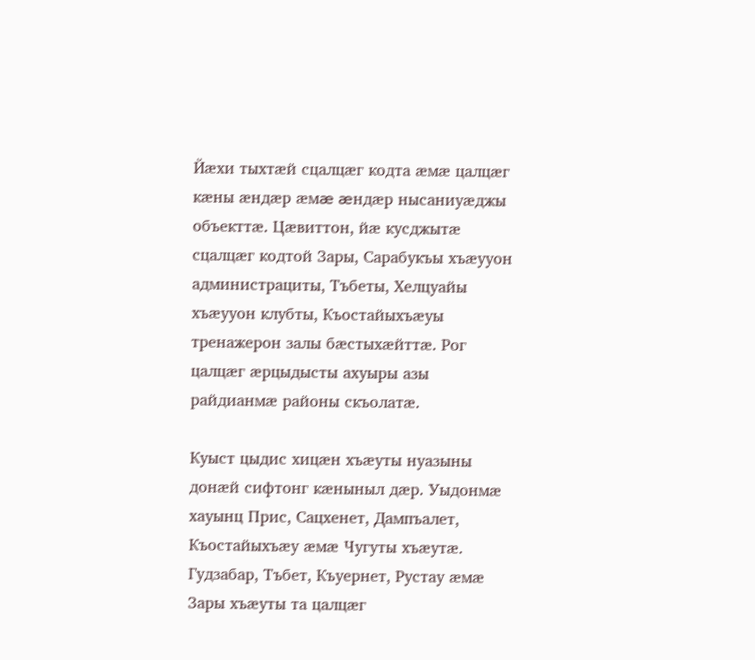Йæхи тыхтæй сцалцæг кодта æмæ цалцæг кæны æндæр æмæ æндæр нысаниуæджы объекттæ. Цæвиттон, йæ кусджытæ сцалцæг кодтой Зары, Сарабукъы хъæууон администрациты, Тъбеты, Хелцуайы хъæууон клубты, Къостайыхъæуы тренажерон залы бæстыхæйттæ. Рог цалцæг æрцыдысты ахуыры азы райдианмæ районы скъолатæ.

Куыст цыдис хицæн хъæуты нуазыны донæй сифтонг кæныныл дæр. Уыдонмæ хауынц Прис, Сацхенет, Дампъалет, Къостайыхъæу æмæ Чугуты хъæутæ. Гудзабар, Тъбет, Къуернет, Рустау æмæ Зары хъæуты та цалцæг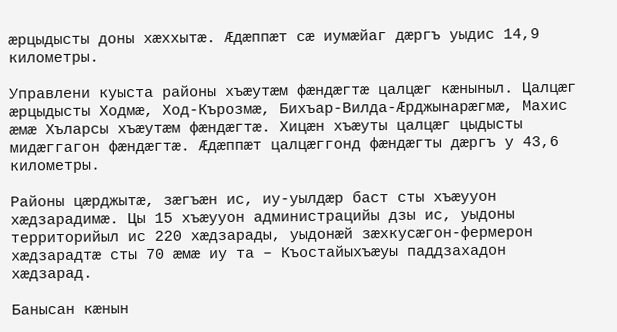æрцыдысты доны хæххытæ. Æдæппæт сæ иумæйаг дæргъ уыдис 14,9 километры.

Управлени куыста районы хъæутæм фæндæгтæ цалцæг кæныныл. Цалцæг æрцыдысты Ходмæ, Ход-Кърозмæ, Бихъар-Вилда-Æрджынарæгмæ, Махис æмæ Хъларсы хъæутæм фæндæгтæ. Хицæн хъæуты цалцæг цыдысты мидæггагон фæндæгтæ. Æдæппæт цалцæггонд фæндæгты дæргъ у 43,6 километры.

Районы цæрджытæ, зæгъæн ис, иу-уылдæр баст сты хъæууон хæдзарадимæ. Цы 15 хъæууон администрацийы дзы ис, уыдоны территорийыл ис 220 хæдзарады, уыдонæй зæхкусæгон-фермерон хæдзарадтæ сты 70 æмæ иу та – Къостайыхъæуы паддзахадон хæдзарад.

Банысан кæнын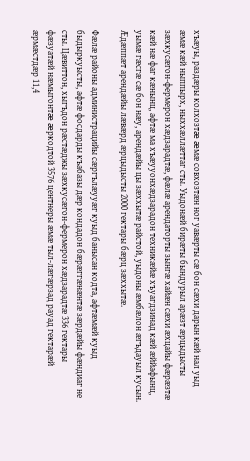хъæуы, раздæры колхозтæ æмæ совхозтæн ног уавæрты сæ бон сæхи дарын кæй нал уыд æмæ кæй ныппырх, ныххæллæттаг сты. Уыдонæй бирæты бындурыл арæзт æрцыдысты зæхкусæгон-фермерон хæдзарадтæ, фæлæ арендаторты зынгæ хайæн сæхи æхцайы фæрæзтæ кæй нæ фаг кæнынц, афтæ ма хъæууонхæдзарадон техникæйæ хъуагдзинад кæй æййафынц, уымæ гæсгæ сæ бон нæу, арендæйы цы зæххытæ райстой, уыдоны æмбæлон æгъдауыл кусын. Æдæппæт арендæйы лæвæрд æрцыдысты 2000 гектары бæрц зæххытæ.

Фæлæ районы администрацийы сæргълæууæг куыд банысан кодта, афтæмæй куыд быдыркуысты, афтæ фосдарды къабазы дæр кондадон бæрæггæнæнтæ зæрдæйы фæндиаг не сты. Цæвиттон, хыгъдон рæстæджы зæхкусæгон-фермерон хæдзарадтæ 336 гектары фæзуатæй нæмыгонтæ æркодтой 3576 центнеры æмæ тыл-лæгæрзад рауад гектарæй æрмæстдæр 11,4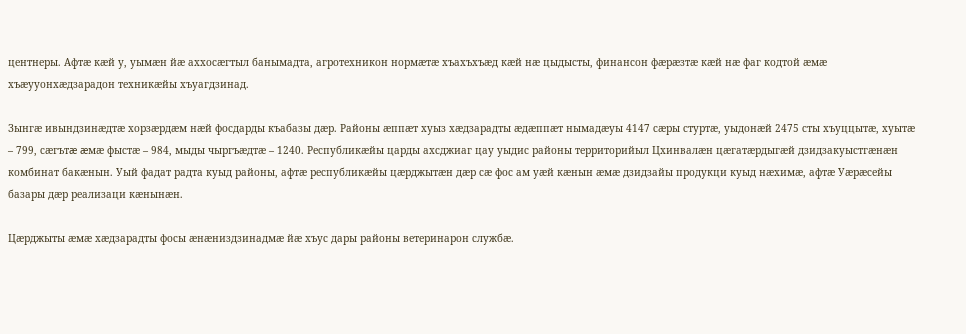центнеры. Афтæ кæй у, уымæн йæ аххосæгтыл банымадта, агротехникон нормæтæ хъахъхъæд кæй нæ цыдысты, финансон фæрæзтæ кæй нæ фаг кодтой æмæ хъæууонхæдзарадон техникæйы хъуагдзинад.

Зынгæ ивындзинæдтæ хорзæрдæм нæй фосдарды къабазы дæр. Районы æппæт хуыз хæдзарадты æдæппæт нымадæуы 4147 сæры стуртæ, уыдонæй 2475 сты хъуццытæ, хуытæ – 799, сæгътæ æмæ фыстæ – 984, мыды чыргъæдтæ – 1240. Республикæйы царды ахсджиаг цау уыдис районы территорийыл Цхинвалæн цæгатæрдыгæй дзидзакуыстгæнæн комбинат бакæнын. Уый фадат радта куыд районы, афтæ республикæйы цæрджытæн дæр сæ фос ам уæй кæнын æмæ дзидзайы продукци куыд нæхимæ, афтæ Уæрæсейы базары дæр реализаци кæнынæн.

Цæрджыты æмæ хæдзарадты фосы æнæниздзинадмæ йæ хъус дары районы ветеринарон службæ.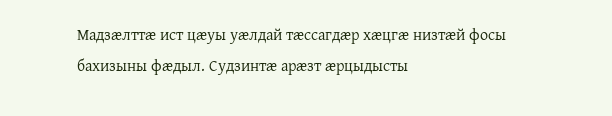Мадзæлттæ ист цæуы уæлдай тæссагдæр хæцгæ низтæй фосы бахизыны фæдыл. Судзинтæ арæзт æрцыдысты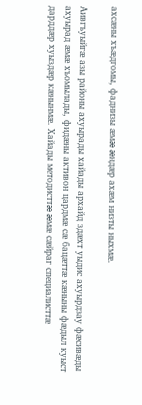ахсæны хъæдгомы, фаднизы æмæ æндæр ахæм низты ныхмæ.

Аивгъуыйгæ азы районы ахуырады хайады архайд здæхт уыдис ахуырдзау фæсивæды ахуырад æмæ хъомылады, фидæны активон цардмæ сæ бацæттæ кæныны фæдыл куыст дарддæр хуыздæр кæнынмæ. Хайады методисттæ æмæ сæйраг специалисттæ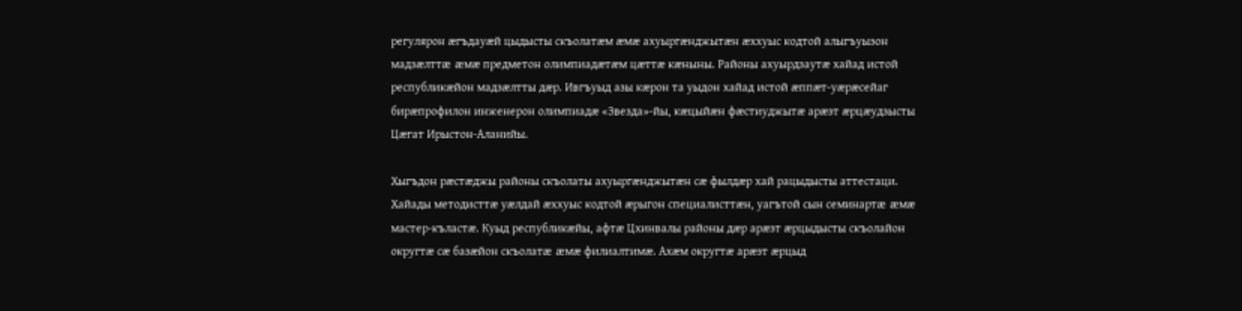регулярон æгъдауæй цыдысты скъолатæм æмæ ахуыргæнджытæн æххуыс кодтой алыгъуызон мадзæлттæ æмæ предметон олимпиадæтæм цæттæ кæныны. Районы ахуырдзаутæ хайад истой республикæйон мадзæлтты дæр. Ивгъуыд азы кæрон та уыдон хайад истой æппæт-уæрæсейаг бирæпрофилон инженерон олимпиадæ «Звезда»-йы, кæцыйæн фæстиуджытæ арæзт æрцæудзысты Цæгат Ирыстон-Аланийы.

Хыгъдон рæстæджы районы скъолаты ахуыргæнджытæн сæ фылдæр хай рацыдысты аттестаци. Хайады методисттæ уæлдай æххуыс кодтой æрыгон специалисттæн, уагътой сын семинартæ æмæ мастер-къластæ. Куыд республикæйы, афтæ Цхинвалы районы дæр арæзт æрцыдысты скъолайон округтæ сæ базæйон скъолатæ æмæ филиалтимæ. Ахæм округтæ арæзт æрцыд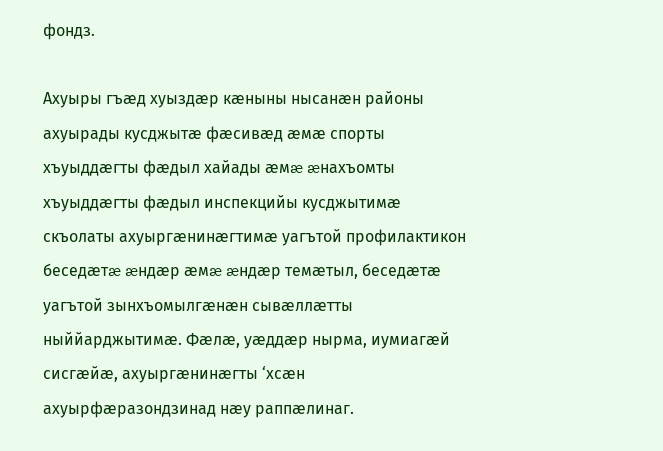фондз.

Ахуыры гъæд хуыздæр кæныны нысанæн районы ахуырады кусджытæ фæсивæд æмæ спорты хъуыддæгты фæдыл хайады æмæ æнахъомты хъуыддæгты фæдыл инспекцийы кусджытимæ скъолаты ахуыргæнинæгтимæ уагътой профилактикон беседæтæ æндæр æмæ æндæр темæтыл, беседæтæ уагътой зынхъомылгæнæн сывæллæтты ныййарджытимæ. Фæлæ, уæддæр нырма, иумиагæй сисгæйæ, ахуыргæнинæгты ‘хсæн ахуырфæразондзинад нæу раппæлинаг.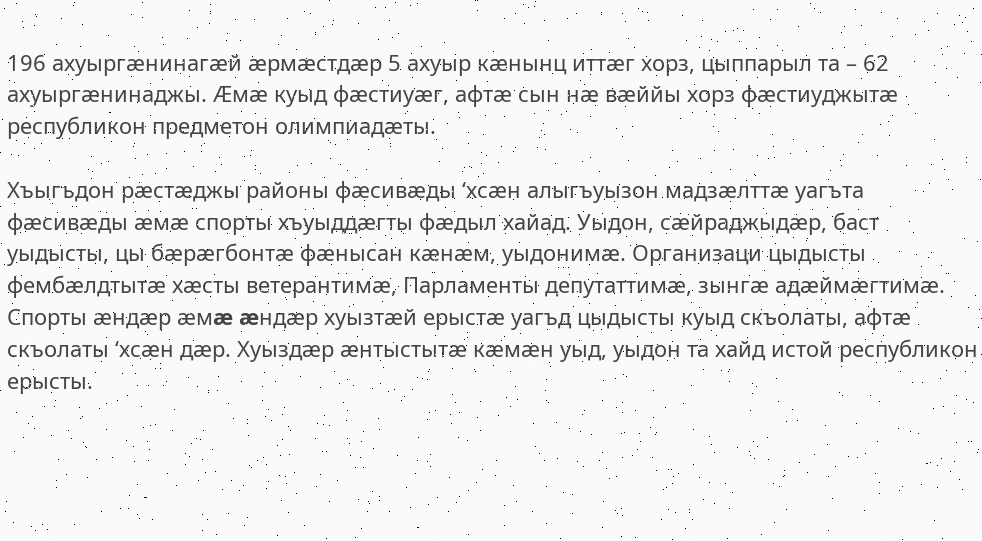196 ахуыргæнинагæй æрмæстдæр 5 ахуыр кæнынц иттæг хорз, цыппарыл та – 62 ахуыргæнинаджы. Æмæ куыд фæстиуæг, афтæ сын нæ вæййы хорз фæстиуджытæ республикон предметон олимпиадæты.

Хъыгъдон рæстæджы районы фæсивæды ‘хсæн алыгъуызон мадзæлттæ уагъта фæсивæды æмæ спорты хъуыддæгты фæдыл хайад. Уыдон, сæйраджыдæр, баст уыдысты, цы бæрæгбонтæ фæнысан кæнæм, уыдонимæ. Организаци цыдысты фембæлдтытæ хæсты ветерантимæ, Парламенты депутаттимæ, зынгæ адæймæгтимæ. Спорты æндæр æмæ æндæр хуызтæй ерыстæ уагъд цыдысты куыд скъолаты, афтæ скъолаты ‘хсæн дæр. Хуыздæр æнтыстытæ кæмæн уыд, уыдон та хайд истой республикон ерысты.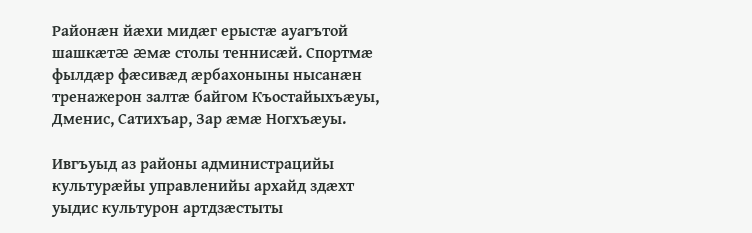Районæн йæхи мидæг ерыстæ ауагътой шашкæтæ æмæ столы теннисæй. Спортмæ фылдæр фæсивæд æрбахоныны нысанæн тренажерон залтæ байгом Къостайыхъæуы, Дменис, Сатихъар, Зар æмæ Ногхъæуы.

Ивгъуыд аз районы администрацийы культурæйы управленийы архайд здæхт уыдис культурон артдзæстыты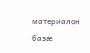материалон базæ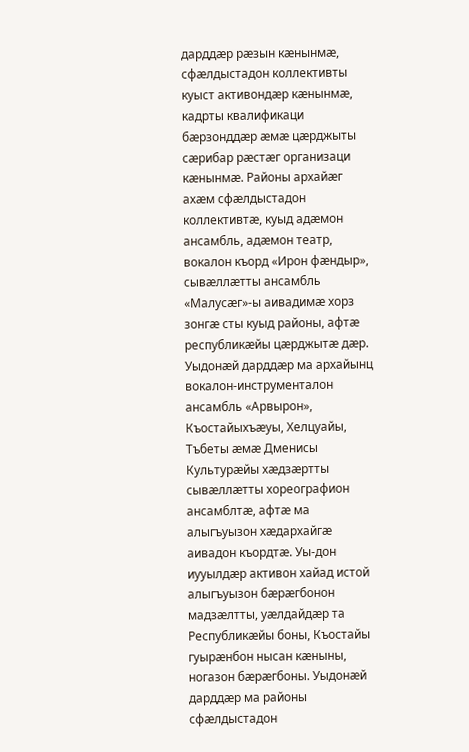дарддæр рæзын кæнынмæ, сфæлдыстадон коллективты куыст активондæр кæнынмæ, кадрты квалификаци бæрзонддæр æмæ цæрджыты сæрибар рæстæг организаци кæнынмæ. Районы архайæг ахæм сфæлдыстадон коллективтæ, куыд адæмон ансамбль, адæмон театр, вокалон къорд «Ирон фæндыр», сывæллæтты ансамбль «Малусæг»-ы аивадимæ хорз зонгæ сты куыд районы, афтæ республикæйы цæрджытæ дæр. Уыдонæй дарддæр ма архайынц вокалон-инструменталон ансамбль «Арвырон», Къостайыхъæуы, Хелцуайы, Тъбеты æмæ Дменисы Культурæйы хæдзæртты сывæллæтты хореографион ансамблтæ, афтæ ма алыгъуызон хæдархайгæ аивадон къордтæ. Уы-дон иууылдæр активон хайад истой алыгъуызон бæрæгбонон мадзæлтты, уæлдайдæр та Республикæйы боны, Къостайы гуырæнбон нысан кæныны, ногазон бæрæгбоны. Уыдонæй дарддæр ма районы сфæлдыстадон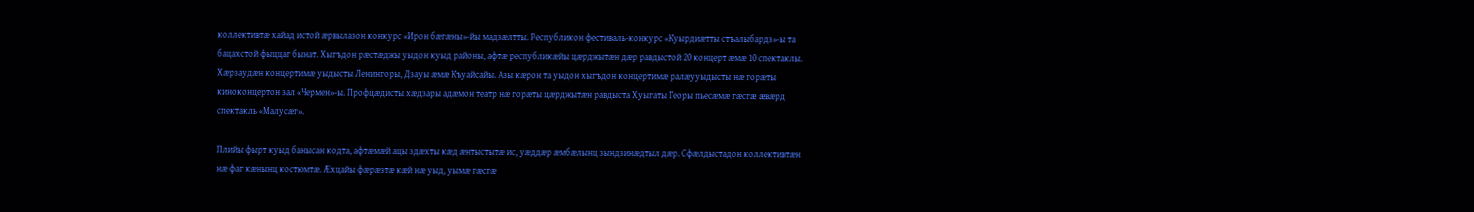коллективтæ хайад истой æрвылазон конкурс «Ирон бæгæны»-йы мадзæлтты. Республикон фестиваль-конкурс «Куырдиæтты стъалыбардз»-ы та бацахстой фыццаг бынат. Хыгъдон рæстæджы уыдон куыд районы, афтæ республикæйы цæрджытæн дæр равдыстой 20 концерт æмæ 10 спектаклы. Хæрзаудæн концертимæ уыдысты Ленингоры, Дзауы æмæ Къуайсайы. Азы кæрон та уыдон хыгъдон концертимæ ралæууыдысты нæ горæты киноконцертон зал «Чермен»-ы. Профцæдисты хæдзары адæмон театр нæ горæты цæрджытæн равдыста Хуыгаты Георы пьесæмæ гæсгæ æвæрд спектакль «Малусæг».

Плийы фырт куыд банысан кодта, афтæмæй ацы здæхты кæд æнтыстытæ ис, уæддæр æмбæлынц зындзинæдтыл дæр. Сфæлдыстадон коллективтæн нæ фаг кæнынц костюмтæ. Æхцайы фæрæзтæ кæй нæ уыд, уымæ гæсгæ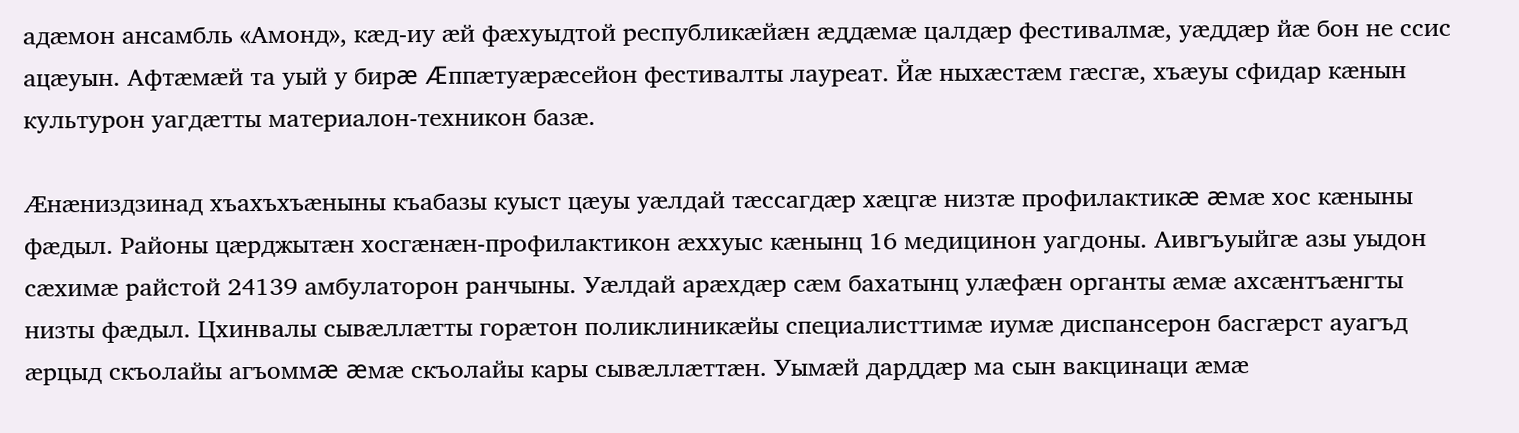адæмон ансамбль «Амонд», кæд-иу æй фæхуыдтой республикæйæн æддæмæ цалдæр фестивалмæ, уæддæр йæ бон не ссис ацæуын. Афтæмæй та уый у бирæ Æппæтуæрæсейон фестивалты лауреат. Йæ ныхæстæм гæсгæ, хъæуы сфидар кæнын культурон уагдæтты материалон-техникон базæ.

Æнæниздзинад хъахъхъæныны къабазы куыст цæуы уæлдай тæссагдæр хæцгæ низтæ профилактикæ æмæ хос кæныны фæдыл. Районы цæрджытæн хосгæнæн-профилактикон æххуыс кæнынц 16 медицинон уагдоны. Аивгъуыйгæ азы уыдон сæхимæ райстой 24139 амбулаторон ранчыны. Уæлдай арæхдæр сæм бахатынц улæфæн органты æмæ ахсæнтъæнгты низты фæдыл. Цхинвалы сывæллæтты горæтон поликлиникæйы специалисттимæ иумæ диспансерон басгæрст ауагъд æрцыд скъолайы агъоммæ æмæ скъолайы кары сывæллæттæн. Уымæй дарддæр ма сын вакцинаци æмæ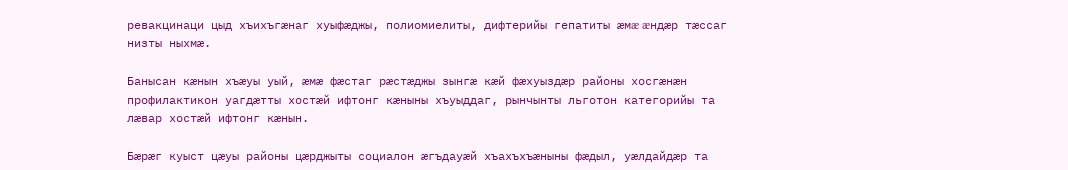ревакцинаци цыд хъихъгæнаг хуыфæджы, полиомиелиты, дифтерийы гепатиты æмæ æндæр тæссаг низты ныхмæ.

Банысан кæнын хъæуы уый, æмæ фæстаг рæстæджы зынгæ кæй фæхуыздæр районы хосгæнæн профилактикон уагдæтты хостæй ифтонг кæныны хъуыддаг, рынчынты льготон категорийы та лæвар хостæй ифтонг кæнын.

Бæрæг куыст цæуы районы цæрджыты социалон æгъдауæй хъахъхъæныны фæдыл, уæлдайдæр та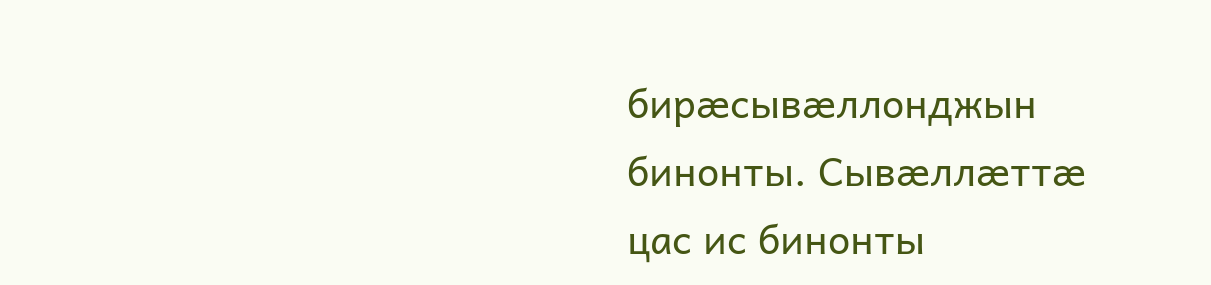бирæсывæллонджын бинонты. Сывæллæттæ цас ис бинонты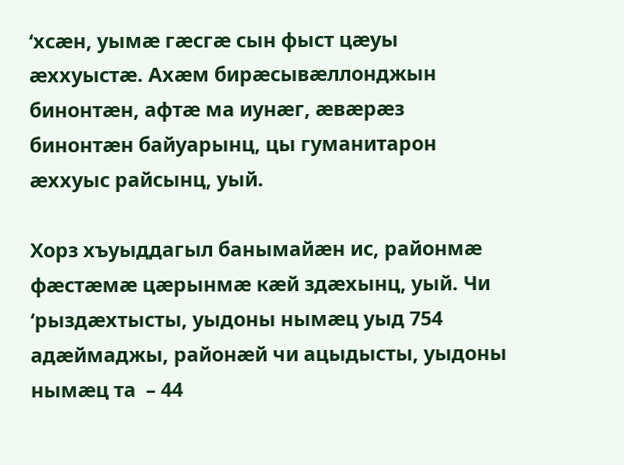‘хсæн, уымæ гæсгæ сын фыст цæуы æххуыстæ. Ахæм бирæсывæллонджын бинонтæн, афтæ ма иунæг, æвæрæз бинонтæн байуарынц, цы гуманитарон æххуыс райсынц, уый.

Хорз хъуыддагыл банымайæн ис, районмæ фæстæмæ цæрынмæ кæй здæхынц, уый. Чи ‘рыздæхтысты, уыдоны нымæц уыд 754 адæймаджы, районæй чи ацыдысты, уыдоны нымæц та  – 44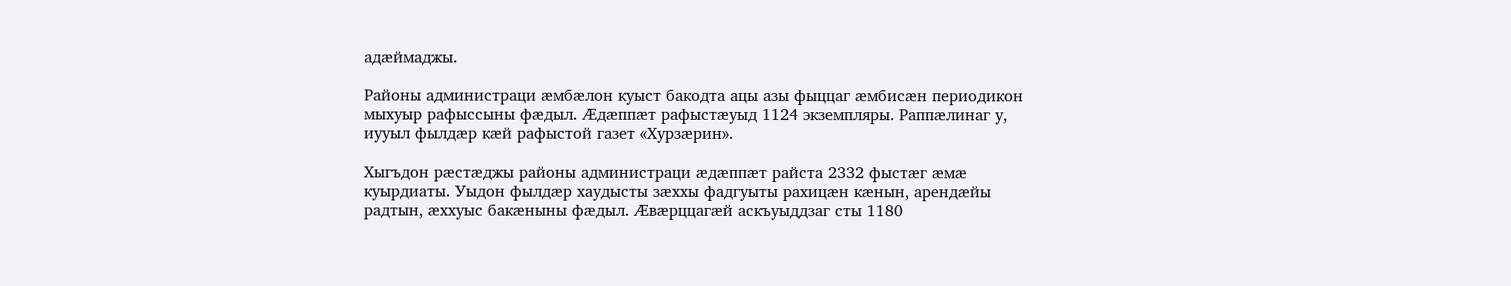адæймаджы.

Районы администраци æмбæлон куыст бакодта ацы азы фыццаг æмбисæн периодикон мыхуыр рафыссыны фæдыл. Æдæппæт рафыстæуыд 1124 экземпляры. Раппæлинаг у, иууыл фылдæр кæй рафыстой газет «Хурзæрин».

Хыгъдон рæстæджы районы администраци æдæппæт райста 2332 фыстæг æмæ куырдиаты. Уыдон фылдæр хаудысты зæххы фадгуыты рахицæн кæнын, арендæйы радтын, æххуыс бакæныны фæдыл. Æвæрццагæй аскъуыддзаг сты 1180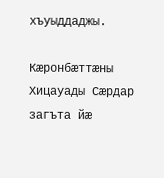хъуыддаджы.

Кæронбæттæны Хицауады Сæрдар загъта йæ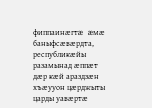фиппаинæгтæ æмæ баныфсæвæрдта, республикæйы разамынад æппæт дæр кæй араздзæн хъæууон цæрджыты царды уавæртæ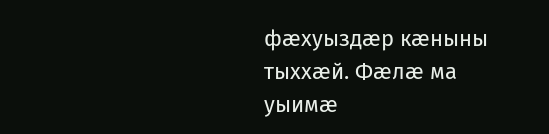фæхуыздæр кæныны тыххæй. Фæлæ ма уыимæ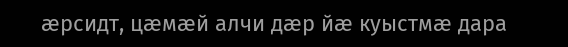æрсидт, цæмæй алчи дæр йæ куыстмæ дара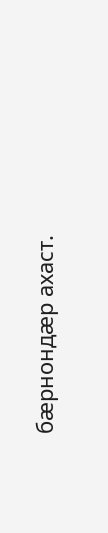бæрнондæр ахаст.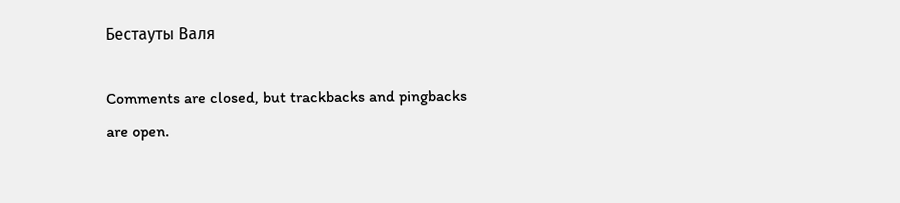Бестауты Валя

Comments are closed, but trackbacks and pingbacks are open.